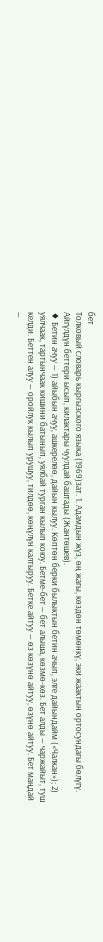бет
Толковый словарь кыргызского языка (1969)зат. 1. Адамдын жүз, өң жагы, көздөн төмөнкү, эки жаактын ортосундагы бөлүгү. Айгүлдүн беттери ысып, килактары чуулдай баштады (Жантөшев).
♦ Бетин ачуу — 1) айыбын ачуу, ашкерелөө, дайын кылуу. Көптөн берки былыктын бетин ачып, элге дайындайм («Чалкан»); 2) уялчаак, тартынчаак кишини батынып, уялбай турган кылып коюу. Бетме-бет — бет алыша, көзмө-көз. Бет алды — чаржайыт, туш келди. Беттен алуу — оройлук кылып урушуу, тилдөө, көңүлүн калтыруу. Бетке айтуу — өз көзүнө айтуу, өзүнө айтуу. Бет маңдай —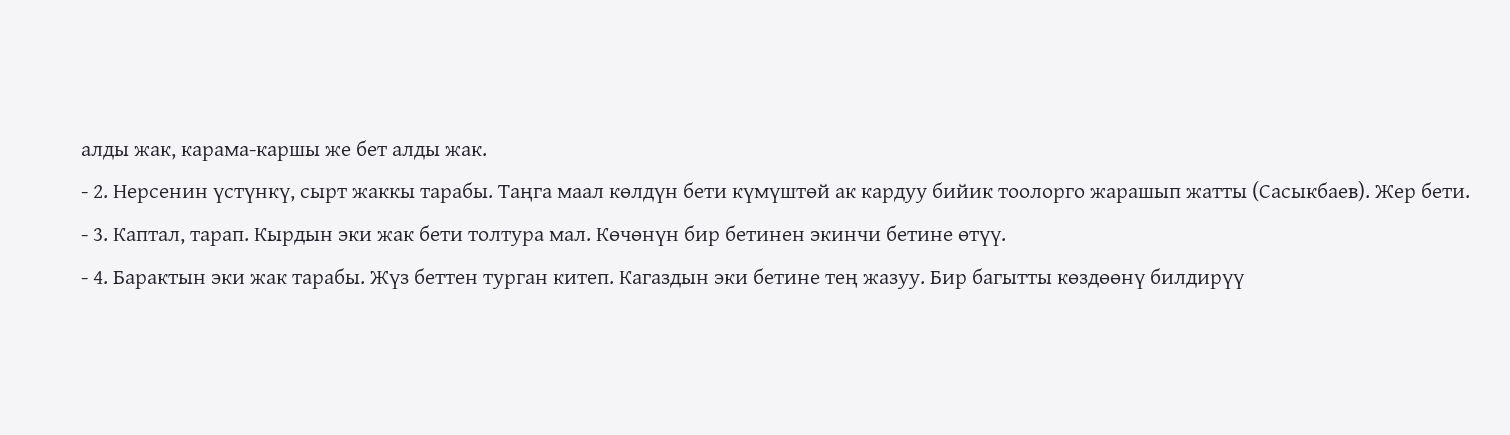алды жак, карама-каршы же бет алды жак.
- 2. Нерсенин үстүнкү, сырт жаккы тарабы. Таңга маал көлдүн бети күмүштөй ак кардуу бийик тоолорго жарашып жатты (Сасыкбаев). Жер бети.
- 3. Каптал, тарап. Кырдын эки жак бети толтура мал. Көчөнүн бир бетинен экинчи бетине өтүү.
- 4. Барактын эки жак тарабы. Жүз беттен турган китеп. Кагаздын эки бетине тең жазуу. Бир багытты көздөөнү билдирүү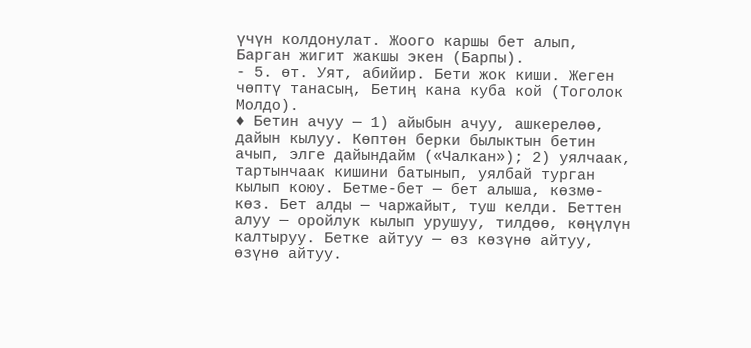үчүн колдонулат. Жоого каршы бет алып, Барган жигит жакшы экен (Барпы).
- 5. өт. Уят, абийир. Бети жок киши. Жеген чөптү танасың, Бетиң кана куба кой (Тоголок Молдо).
♦ Бетин ачуу — 1) айыбын ачуу, ашкерелөө, дайын кылуу. Көптөн берки былыктын бетин ачып, элге дайындайм («Чалкан»); 2) уялчаак, тартынчаак кишини батынып, уялбай турган кылып коюу. Бетме-бет — бет алыша, көзмө-көз. Бет алды — чаржайыт, туш келди. Беттен алуу — оройлук кылып урушуу, тилдөө, көңүлүн калтыруу. Бетке айтуу — өз көзүнө айтуу, өзүнө айтуу.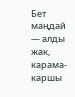Бет маңдай — алды жак, карама-каршы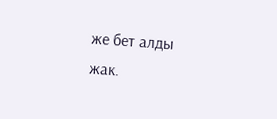же бет алды жак.